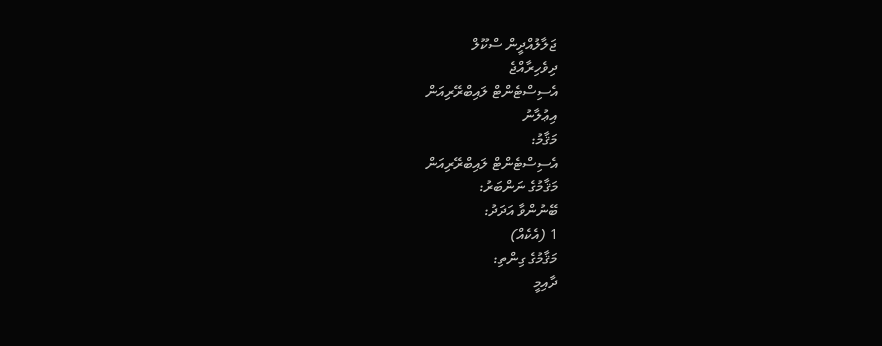ޖަލާލުއްދީން ސްކޫލް
ދިވެހިރާއްޖެ
އެސިސްޓެންޓް ލައިބްރޭރިއަން
އިޢުލާނު
މަޤާމު:
އެސިސްޓެންޓް ލައިބްރޭރިއަން
މަޤާމުގެ ނަންބަރު:
ބޭނުންވާ އަދަދު:
1 (އެކެއް)
މަޤާމުގެ ގިންތި:
ދާއިމީ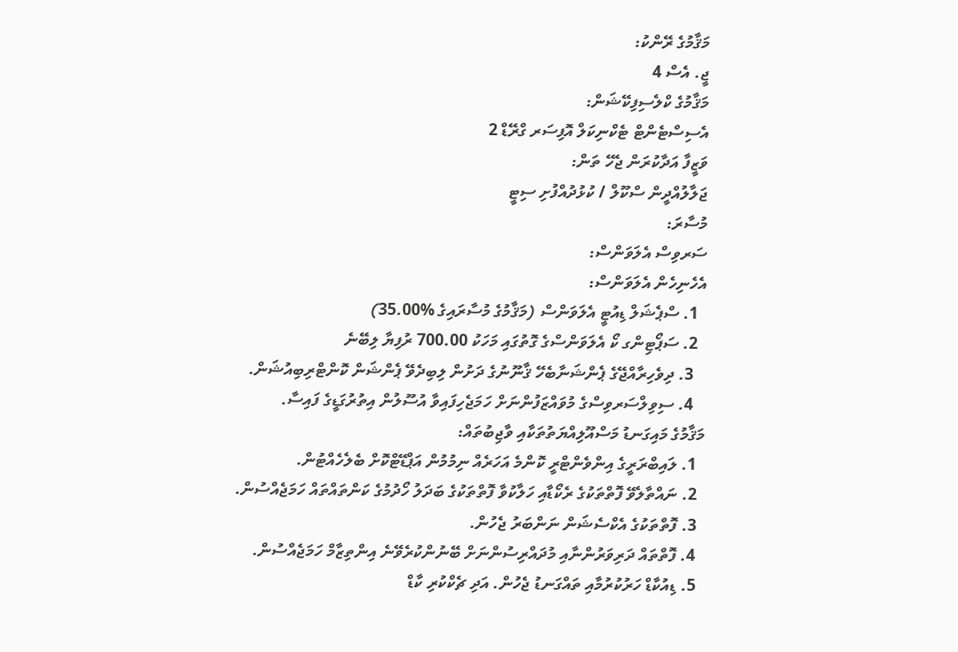މަޤާމުގެ ރޭންކު:
ޖީ. އެސް 4
މަޤާމުގެ ކްލެސިފިކޭޝަން:
އެސިސްޓެންޓް ޓެކްނިކަލް އޮފިސަރ ގްރޭޑް 2
ވަޒީފާ އަދާކުރަން ޖެހޭ ތަން:
ޖަލާލުއްދީން ސްކޫލް / ކުޅުދުއްފުށި ސިޓީ
މުސާރަ:
ސަރވިސް އެލަވަންސް:
އެހެނިހެން އެލަވަންސް:
  1. ސްޕެޝަލް ޑިއުޓީ އެލަވަންސް (މަޤާމުގެ މުސާރައިގެ %35.00)
  2. ސަޕޯޓިންގ ކޯ އެލަވަންސްގެ ގޮތުގައި މަހަކު 700.00 ރުފިޔާ ލިބޭނެ
   3. ދިވެހިރާއްޖޭގެ ޕެންޝަނާބެހޭ ޤާނޫނުގެ ދަށުން ލިބިދެވޭ ޕެންޝަން ކޮންޓްރިބިއުޝަން.
   4. ސިވިލްސަރވިސްގެ މުވައްޒަފުންނަށް ހަމަޖެހިފައިވާ އުސޫލުން އިތުރުގަޑީގެ ފައިސާ.
މަޤާމުގެ މައިގަނޑު މަސްއޫލިއްޔަތުތަކާއި ވާޖިބުތައް:
  1. ލައިބްރަރީގެ އިންވެންޓްރީ ކޮންމެ އަހަރެއް ނިމުމުން އަޕްޑޭޓްކޮށް ބެލެހެއްޓުން.
  2. ނައްތާލެވޭ ފޮތްތަކުގެ ރެކޯޑާއި ހަލާކުވާ ފޮތްތަކުގެ ބަދަލު ހޯދުމުގެ ކަންތައްތައް ހަމަޖެއްސުން.
  3. ފޮތްތަކުގެ އެކްސެޝަން ނަންބަރު ޖެހުން.
  4. ފޮތްތައް ދަރިވަރުންނާއި މުދައްރިސުންނަށް ބޭނުންކުރެވޭނެ އިންތިޒާމް ހަމަޖެއްސުން.
  5. ޑިއުކާޑް ހަރުކުރުމާއި ތައްގަނޑު ޖެހުން. އަދި ޗެކްކުރި ކާޑް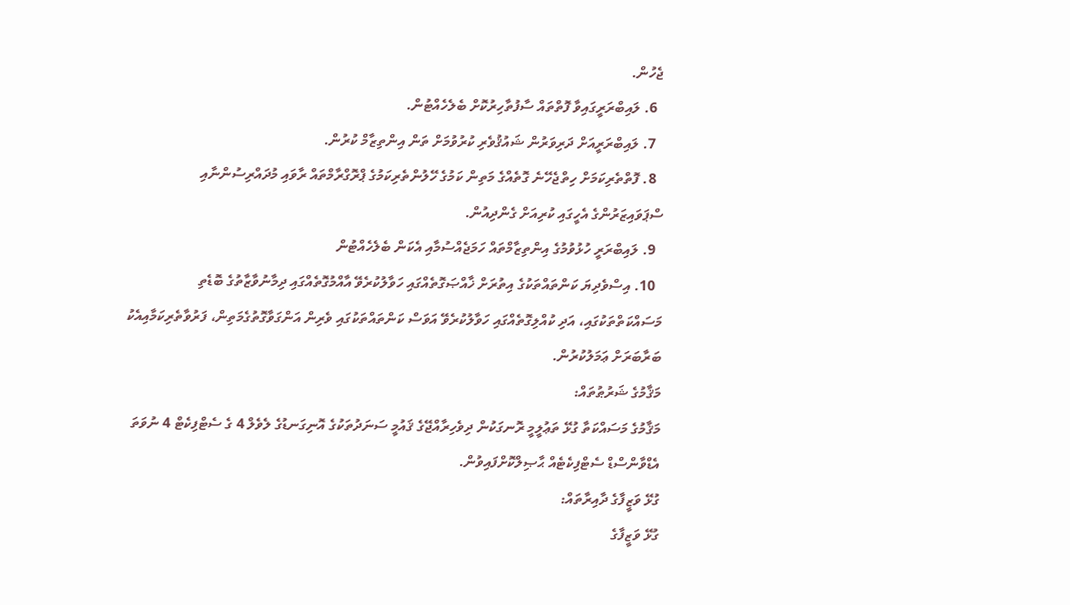ޖެހުން.
  6. ލައިބްރަރީގައިވާ ފޮތްތައް ސާފުތާހިރުކޮށް ބެލެހެއްޓުން.
  7. ލައިބްރަރީއަށް ދަރިވަރުން ޝައުޤުވެރި ކުރުވުމަށް ތަން އިންތިޒާމް ކުރުން.
  8. ފޮތްތެރިކަމަށް ހިތްޖެހޭނެ ގޮތެއްގެ މަތިން ކަމުގެ ހޭލުންތެރިކަމުގެ ޕްރޮގްރާމްތައް ރާވައި މުދައްރިސުންނާއި    ސްޕަވައިޒަރުންގެ އެހީގައި ކުރިއަށް ގެންދިއުން.
  9. ލައިބްރަރީ ހުޅުވުމުގެ އިންތިޒާމްތައް ހަމަޖެއްސުމާއި އެކަން ބެލެހެއްޓުން
  10. އިސްވެދިޔަ ކަންތައްތަކުގެ އިތުރަށް ޚާއްޞަގޮތެއްގައި ހަވާލުކުރެވޭ އާއްމުގޮތެއްގައި ދިމާނުވާޒާތުގެ ބޮޑެތި މަސައްކަތްތަކުގައި، އަދި ކުއްލިގޮތެއްގައި ހަވާލުކުރެވޭ އަވަސް ކަންތައްތަކުގައި ވެރިން އަންގަވާގޮތުގެމަތިން، ފަރުވާތެރިކަމާއިއެކު ބަރާބަރަށް ޢަމަލުކުރުން.
މަޤާމުގެ ޝަރުޠުތައް:
މަޤާމުގެ މަސައްކަތާ ގުޅޭ ތަޢުލީމީ ރޮނގަކުން ދިވެހިރާއްޖޭގެ ޤައުމީ ސަނަދުތަކުގެ އޮނިގަނޑުގެ ލެވެލް 4 ގެ ސެޓްފިކެޓް 4 ނުވަތަ އެޑްވާންސްޑް ސެޓްފިކެޓެއް ޙާޞިލްކޮށްފައިވުން.
ގުޅޭ ވަޒީފާގެ ދާއިރާތައް:
ގުޅޭ ވަޒީފާގެ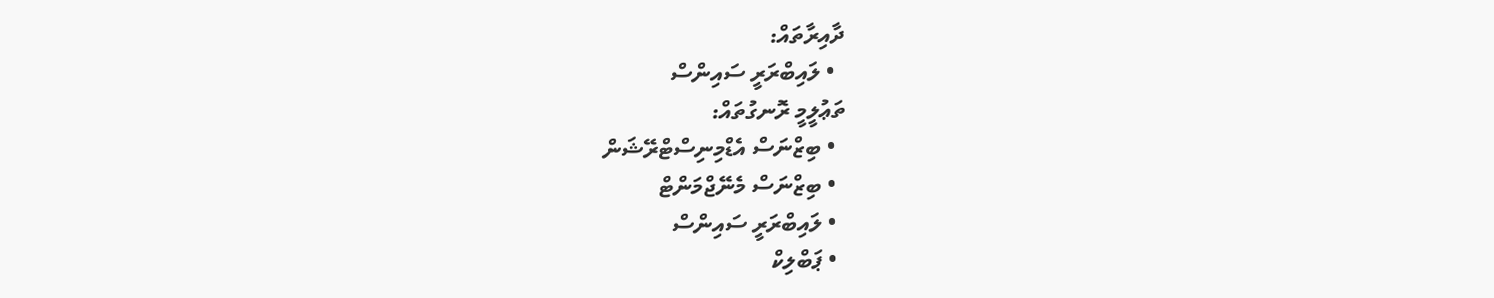ދާއިރާތައް:
  • ލައިބްރަރީ ސައިންސް
ތަޢުލީމީ ރޮނގުތައް:
  • ބިޒްނަސް އެޑްމިނިސްޓްރޭޝަން
  • ބިޒްނަސް މެނޭޖްމަންޓް
  • ލައިބްރަރީ ސައިންސް
  • ޕަބްލިކް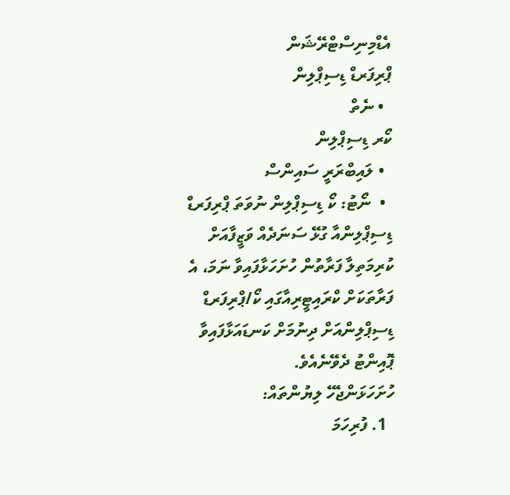އެޑްމިނިސްޓްރޭޝަން
ޕްރިފަރޑް ޑިސިޕްލިން
  • ނެތް
ކޯރ ޑިސިޕްލިން
  • ލައިބްރަރީ ސައިންސް
  •  ނޯޓު: ކޯ ޑިސިޕްލިން ނުވަތަ ޕްރިފަރޑް ޑިސިޕްލިންއާ ގުޅޭ ސަނަދެއް ވަޒީފާއަށް ކުރިމަތިލާ ފަރާތުން ހުށަހަޅާފައިވާ ނަމަ، އެ ފަރާތަކަށް ކްރައިޓީރިއާގައި ކޯ/ޕްރިފަރޑް ޑިސިޕްލިންއަށް ދިނުމަށް ކަނޑައަޅާފައިވާ ޕޮއިންޓު ދެވޭނެއެވެ.
ހުށަހަޅަންޖެހޭ ލިޔުންތައް:
  1. ފުރިހަމަ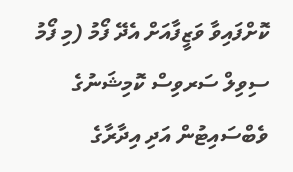ކޮށްފައިވާ ވަޒީފާއަށް އެދޭ ފޯމު (މި ފޯމު ސިވިލް ސަރވިސް ކޮމިޝަނުގެ ވެބްސައިޓުން އަދި އިދާރާގެ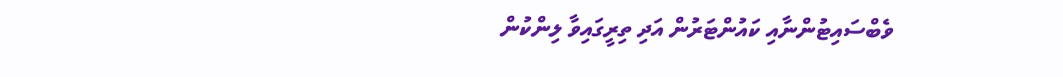ވެބްސައިޓުންނާއި ކައުންޓަރުން އަދި ތިރީގައިވާ ލިންކުން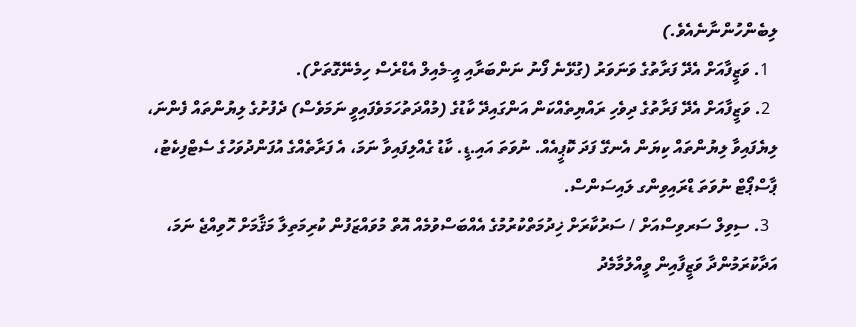ލިބެންހުންނާނެއެވެ.)
  1. ވަޒީފާއަށް އެދޭ ފަރާތުގެ ވަނަވަރު (ގުޅޭނެ ފޯނު ނަންބަރާއި އީ-މެއިލް އެޑްރެސް ހިމެނޭގޮތަށް).
  2. ވަޒީފާއަށް އެދޭ ފަރާތުގެ ދިވެހި ރައްޔިތެއްކަން އަންގައިދޭ ކާޑުގެ (މުއްދަތުހަމަވެފައިވީ ނަމަވެސް) ދެފުށުގެ ލިޔުންތައް ފެންނަ، ލިޔެފައިވާ ލިޔުންތައް ކިޔަން އެނގޭ ފަދަ ކޮޕީއެއް. ނުވަތަ އައި.ޑީ. ކާޑު ގެއްލިފައިވާ ނަމަ، އެ ފަރާތެއްގެ އުފަންދުވަހުގެ ސެޓްފިކެޓު، ޕާސްޕޯޓް ނުވަތަ ޑްރައިވިންގ ލައިސަންސް.
  3. ސިވިލް ސަރވިސްއަށް / ސަރުކާރަށް ޚިދުމަތްކުރުމުގެ އެއްބަސްވުމެއް އޮތް މުވައްޒަފުން ކުރިމަތިލާ މަޤާމަށް ހޮވިއްޖެ ނަމަ، އަދާކުރަމުންދާ ވަޒީފާއިން ވީއްލުމާމެދު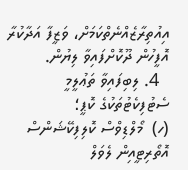އިއުތިރާޒެއްނެތްކަމަށް، ވަޒީފާ އަދާކުރާ އޮފީހުން ދޫކޮށްފައިވާ ލިޔުން.
  4. ލިބިފައިވާ ތަޢުލީމީ ސެޓުފިކެޓުތަކުގެ ކޮޕީ؛
(ހ)  މޯލްޑިވްސް ކޮލިފިކޭޝަންސް އޮތޯރިޓީއިން ލެވަލް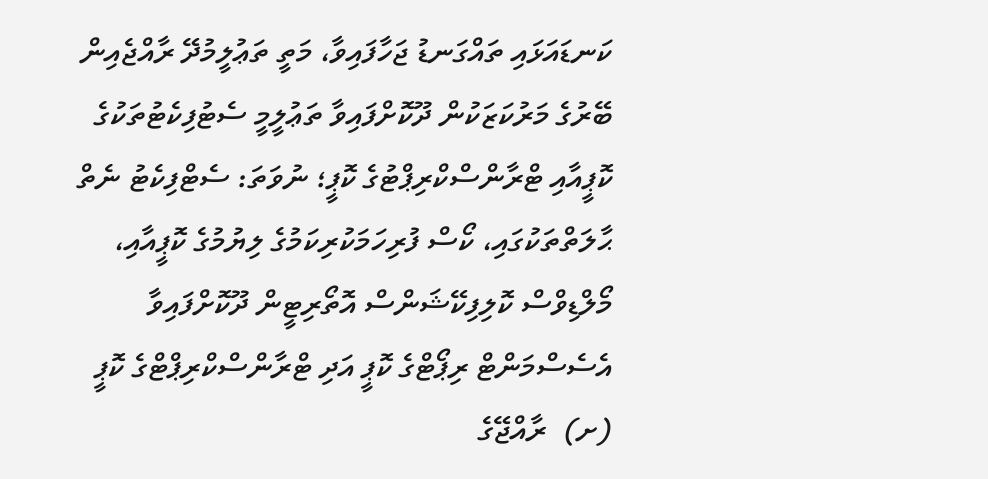ކަނޑައަޅައި ތައްގަނޑު ޖަހާފައިވާ، މަތީ ތަޢުލީމުދޭ ރާއްޖެއިން ބޭރުގެ މަރުކަޒަކުން ދޫކޮށްފައިވާ ތަޢުލީމީ ސެޓުފިކެޓުތަކުގެ ކޮޕީއާއި ޓްރާންސްކްރިޕްޓުގެ ކޮޕީ؛ ނުވަތަ: ސެޓްފިކެޓު ނެތް ޙާލަތްތަކުގައި، ކޯސް ފުރިހަމަކުރިކަމުގެ ލިޔުމުގެ ކޮޕީއާއި، މޯލްޑިވްސް ކޮލިފިކޭޝަންސް އޮތޯރިޓީން ދޫކޮށްފައިވާ އެސެސްމަންޓް ރިޕޯޓްގެ ކޮޕީ އަދި ޓްރާންސްކްރިޕްޓްގެ ކޮޕީ
(ށ)  ރާއްޖޭގެ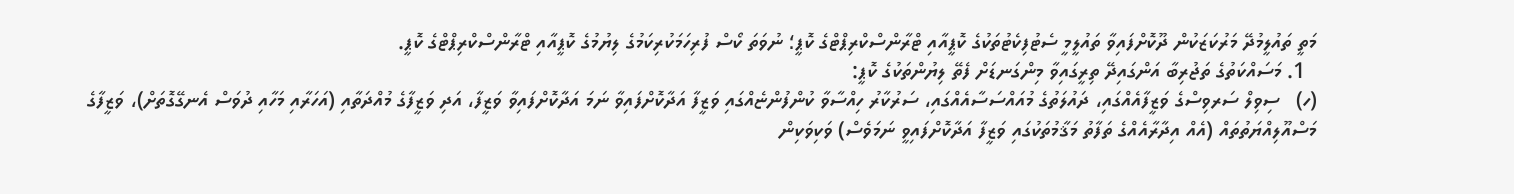މަތީ ތައުލީމުދޭ މަރުކަޒަކުން ދޫކޮށްފައިވާ ތައުލީމީ ސެޓުފިކެޓުތަކުގެ ކޮޕީއާއި ޓްރާންސްކްރިޕްޓްގެ ކޮޕީ؛ ނުވަތަ ކޯސް ފުރިހަމަކުރިކަމުގެ ލިޔުމުގެ ކޮޕީއާއި ޓްރާންސްކްރިޕްޓްގެ ކޮޕީ.
  1. މަސައްކަތުގެ ތަޖުރިބާ އަންގައިދޭ ތިރީގައިވާ މިންގަނޑަށް ފެތޭ ލިޔުންތަކުގެ ކޮޕީ:
(ހ)   ސިވިލް ސަރވިސްގެ ވަޒީފާއެއްގައި، ދައުލަތުގެ މުއައްސަސާއެއްގައި، ސަރުކާރު ހިއްސާވާ ކުންފުންޏެއްގައި ވަޒީފާ އަދާކޮށްފައިވާ ނަމަ އަދާކޮށްފައިވާ ވަޒީފާ، އަދި ވަޒީފާގެ މުއްދަތާއި (އަހަރާއި މަހާއި ދުވަސް އެނގޭގޮތަށް)، ވަޒީފާގެ މަސްއޫލިއްޔަތުތައް (އެއް އިދާރާއެއްގެ ތަފާތު މަޤާމުތަކުގައި ވަޒީފާ އަދާކޮށްފައިވީ ނަމަވެސް) ވަކިވަކިން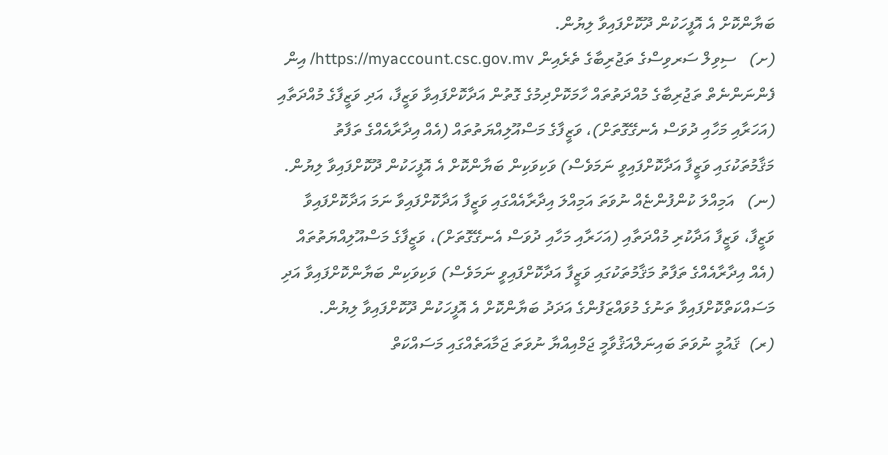ބަޔާންކޮށް އެ އޮފީހަކުން ދޫކޮށްފައިވާ ލިޔުން.
(ށ)   ސިވިލް ސަރވިސްގެ ތަޖުރިބާގެ ތެރެއިން https://myaccount.csc.gov.mv/ އިން ފެންނަންނެތް ތަޖުރިބާގެ މުއްދަތުތައް ހާމަކޮށްދިމުގެ ގޮތުން އަދާކޮށްފައިވާ ވަޒީފާ، އަދި ވަޒީފާގެ މުއްދަތާއި (އަހަރާއި މަހާއި ދުވަސް އެނގޭގޮތަށް)، ވަޒީފާގެ މަސްއޫލިއްޔަތުތައް (އެއް އިދާރާއެއްގެ ތަފާތު މަޤާމުތަކުގައި ވަޒީފާ އަދާކޮށްފައިވީ ނަމަވެސް) ވަކިވަކިން ބަޔާންކޮށް އެ އޮފީހަކުން ދޫކޮށްފައިވާ ލިޔުން.
(ނ)   އަމިއްލަ ކުންފުންޏެއް ނުވަތަ އަމިއްލަ އިދާރާއެއްގައި ވަޒީފާ އަދާކޮށްފައިވާ ނަމަ އަދާކޮށްފައިވާ ވަޒީފާ، ވަޒީފާ އަދާކުރި މުއްދަތާއި (އަހަރާއި މަހާއި ދުވަސް އެނގޭގޮތަށް)، ވަޒީފާގެ މަސްއޫލިއްޔަތުތައް (އެއް އިދާރާއެއްގެ ތަފާތު މަޤާމުތަކުގައި ވަޒީފާ އަދާކޮށްފައިވީ ނަމަވެސް) ވަކިވަކިން ބަޔާންކޮށްފައިވާ އަދި މަސައްކަތްކޮށްފައިވާ ތަނުގެ މުވައްޒަފުންގެ އަދަދު ބަޔާންކޮށް އެ އޮފީހަކުން ދޫކޮށްފައިވާ ލިޔުން.
(ރ)  ޤައުމީ ނުވަތަ ބައިނަލްއަޤުވާމީ ޖަމްއިއްޔާ ނުވަތަ ޖަމާއަތެއްގައި މަސައްކަތް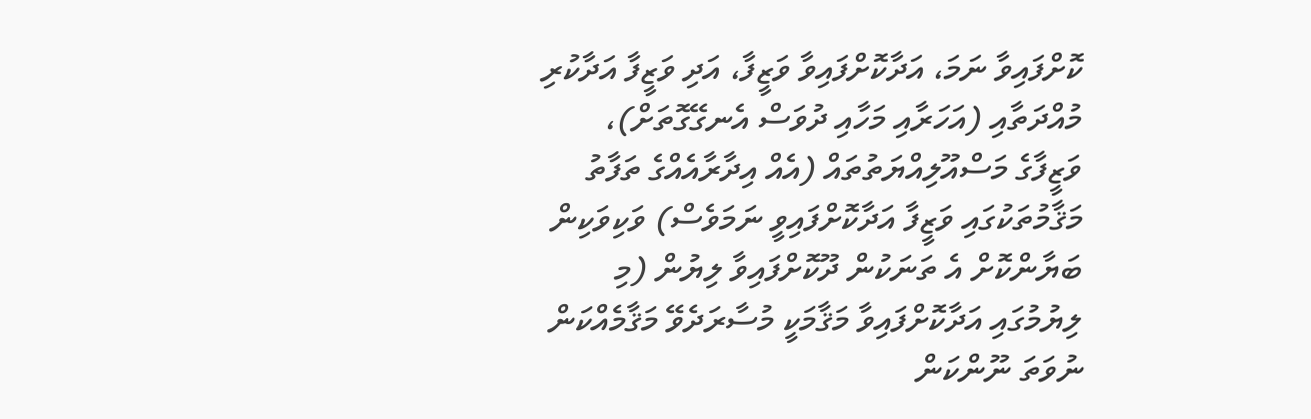ކޮށްފައިވާ ނަމަ، އަދާކޮށްފައިވާ ވަޒީފާ، އަދި ވަޒީފާ އަދާކުރި މުއްދަތާއި (އަހަރާއި މަހާއި ދުވަސް އެނގޭގޮތަށް)، ވަޒީފާގެ މަސްއޫލިއްޔަތުތައް (އެއް އިދާރާއެއްގެ ތަފާތު މަޤާމުތަކުގައި ވަޒީފާ އަދާކޮށްފައިވީ ނަމަވެސް) ވަކިވަކިން ބަޔާންކޮށް އެ ތަނަކުން ދޫކޮށްފައިވާ ލިޔުން (މި ލިޔުމުގައި އަދާކޮށްފައިވާ މަޤާމަކީ މުސާރަދެވޭ މަޤާމެއްކަން ނުވަތަ ނޫންކަން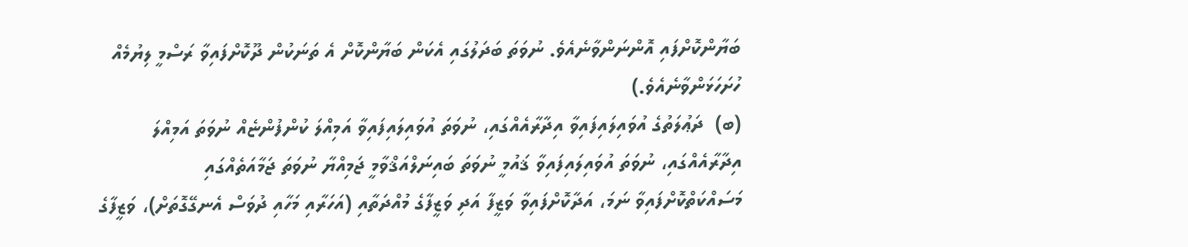ބަޔާންކޮށްފައި އޮންނަންވާނެއެވެ. ނުވަތަ ބަދަލުގައި އެކަން ބަޔާންކޮށް އެ ތަނަކުން ދޫކޮށްފައިވާ ރަސްމީ ލިޔުމެއް ހުށަހަޅަންވާނެއެވެ.)
(ބ)  ދަޢުލަތުގެ އުވައިލައިފައިވާ އިދާރާއެއްގައި، ނުވަތަ އުވައިލައިފައިވާ އަމިއްލަ ކުންފުންޏެއް ނުވަތަ އަމިއްލަ އިދާރާއެއްގައި، ނުވަތަ އުވައިލައިފައިވާ ޤައުމީ ނުވަތަ ބައިނަލްއަޤްވާމީ ޖަމިއްޔާ ނުވަތަ ޖަމާއަތެއްގައި މަސައްކަތްކޮށްފައިވާ ނަމަ، އަދާކޮށްފައިވާ ވަޒީފާ އަދި ވަޒީފާގެ މުއްދަތާއި (އަހަރާއި މަހާއި ދުވަސް އެނގޭގޮތަށް)، ވަޒީފާގެ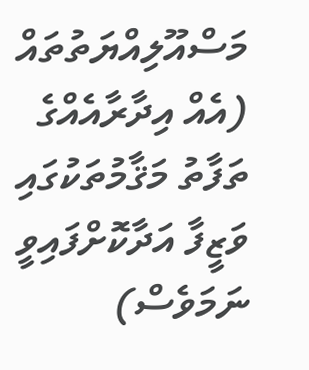މަސްއޫލިއްޔަތުތައް (އެއް އިދާރާއެއްގެ ތަފާތު މަޤާމުތަކުގައި ވަޒީފާ އަދާކޮށްފައިވީ ނަމަވެސް)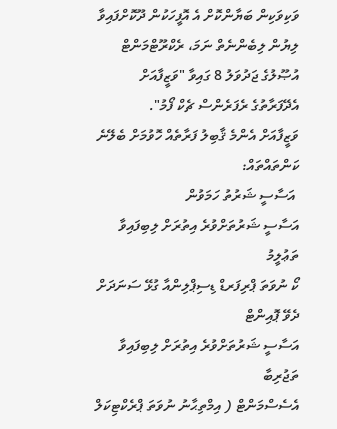ވަކިވަކިން ބަޔާންކޮށް އެ އޮފީހަކުން ދޫކޮށްފައިވާ ލިޔުން ލިބެންނެތް ނަމަ، ރެކްރޫޓްމަންޓް އުޞޫލުގެ ޖަދުވަލު 8 ގައިވާ "ވަޒީފާއަށް އެދޭފަރާތުގެ ރެފަރެންސް ޗެކް ފޯމު".
ވަޒީފާއަށް އެންމެ ޤާބިލު ފަރާތެއް ހޮވުމަށް ބެލޭނެ ކަންތައްތައް:
 އަސާސީ ޝަރުތު ހަމަވުން
އަސާސީ ޝަރުތަށްވުރެ އިތުރަށް ލިބިފައިވާ ތަޢުލީމު
ކޯ ނުވަތަ ޕްރިފަރޑް ޑިސިޕްލިންއާ ގުޅޭ ސަނަދަށް ދެވޭ ޕޮއިންޓް
އަސާސީ ޝަރުތަށްވުރެ އިތުރަށް ލިބިފައިވާ ތަޖުރިބާ
އެސެސްމަންޓް ( އިމްތިޙާނު ނުވަތަ ޕްރެކްޓިކަލް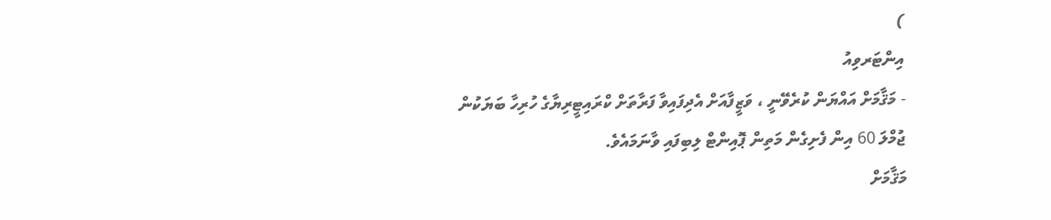)
އިންޓަރވިއު
- މަޤާމަށް އައްޔަން ކުރެވޭނީ ، ވަޒީފާއަށް އެދިފައިވާ ފަރާތަށް ކްރައިޓީރިޔާގެ ހުރިހާ ބަޔަކުން ޖުމްލަ 60 އިން ފެށިގެން މަތިން ޕޮއިންޓް ލިބިފައި ވާނަމައެވެ.
މަޤާމަށް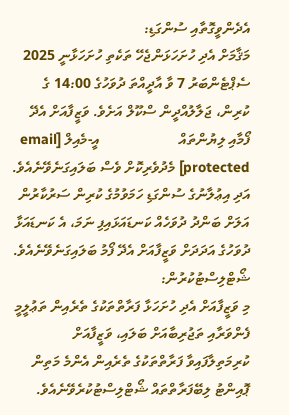އެދެންވީގޮތާއި ސުންގަޑި:
މަޤާމަށް އެދި ހުށަހަޅަންޖެހޭ ތަކެތި ހުށަހަޅާނީ 2025 ސެޕްޓެންބަރު 7 ވާ އާދީއްތަ ދުވަހުގެ 14:00 ގެ ކުރިން، ޖަލާލުއްދީން ސްކޫލް އަށެވެ. ވަޒީފާއަށް އެދޭ ފޯމާއި ލިޔުންތައް                      އީ-މެއިލް [email protected] މެދުވެރިކޮށް ވެސް ބަލައިގަނެވޭނެއެވެ.
އަދި އިޢުލާނުގެ ސުންގަޑި ހަމަވުމުގެ ކުރިން ސަރުކާރުން އަލަށް ބަންދު ދުވަހެއް ކަނޑައަޅައިފި ނަމަ، އެ ކަނޑައަޅާ ދުވަހުގެ އަދަދަށް ވަޒީފާއަށް އެދޭ ފޯމު ބަލައިގަނެވޭނެއެވެ.
ޝޯޓްލިސްޓުކުރުން:
މި ވަޒީފާއަށް އެދި ހުށަހަޅާ ފަރާތްތަކުގެ ތެރެއިން ތަޢުލީމީ ފެންވަރާއި ތަޖުރިބާއަށް ބަލައި، ވަޒީފާއަށް ކުރިމަތިލާފައިވާ ފަރާތްތަކުގެ ތެރެއިން އެންމެ މަތިން ޕޮއިންޓު ލިބޭފަރާތްތައް ޝޯޓްލިސްޓުކުރެވޭނެއެވެ.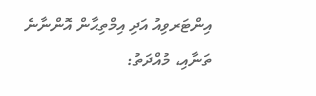އިންޓަރވިއު އަދި އިމްތިޙާން އޮންނާނެ ތަނާއި، މުއްދަތު: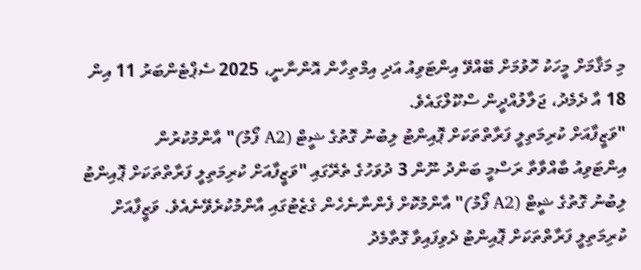މި މަޤާމަށް މީހަކު ހޮވުމަށް ބޭއްވޭ އިންޓަވިއު އަދި އިމްތިހާން އޮންނާނީ، 2025 ސެޕްޓެންބަރު 11 އިން 18 އާ ދެމެދު، ޖަލާލުއްދީން ސްކޫލްގައެވެ.
"ވަޒީފާއަށް ކުރިމަތިލީ ފަރާތްތަކަށް ޕޮއިންޓު ލިބުނު ގޮތުގެ ޝީޓް (A2 ފޯމު)" އާންމުކުރުން
އިންޓަވިއު ބާއްވާތާ ރަސްމީ ބަންދު ނޫން 3 ދުވަހުގެ ތެރޭގައި "ވަޒީފާއަށް ކުރިމަތިލީ ފަރާތްތަކަށް ޕޮއިންޓު ލިބުނު ގޮތުގެ ޝީޓް (A2 ފޯމު)" އާންމުކޮށް ފެންނާނެހެން ގެޒެޓުގައި އާންމުކުރެވޭނެއެވެ. ވަޒީފާއަށް ކުރިމަތިލީ ފަރާތްތަކަށް ޕޮއިންޓު ދެވިފައިވާ ގޮތާމެދު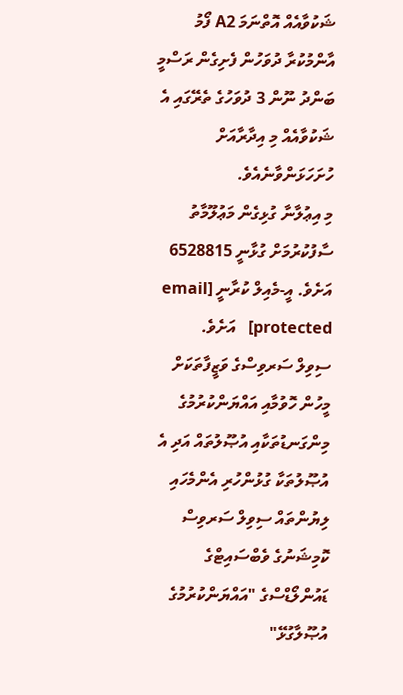ޝަކުވާއެއް އޮތްނަމަ A2 ފޯމު އާންމުކުރާ ދުވަހުން ފެށިގެން ރަސްމީ ބަންދު ނޫން 3 ދުވަހުގެ ތެރޭގައި އެ ޝަކުވާއެއް މި އިދާރާއަށް ހުށަހަޅަންވާނެއެވެ.
މި އިޢުލާނާ ގުޅިގެން މަޢުލޫމާތު ސާފުކުރުމަށް ގުޅާނީ 6528815 އަށެވެ. އީ-މެއިލް ކުރާނީ [email protected]   އަށެވެ.
ސިވިލް ސަރވިސްގެ ވަޒީފާތަކަށް މީހުން ހޮވުމާއި އައްޔަންކުރުމުގެ މިންގަނޑުތަކާއި އުޞޫލުތައް އަދި އެ އުޞޫލުތަކާ ގުޅުންހުރި އެންމެހައި ލިޔުންތައް ސިވިލް ސަރވިސް ކޮމިޝަނުގެ ވެބްސައިޓްގެ ޑައުންލޯޑްސްގެ "އައްޔަންކުރުމުގެ އުޞޫލާގުޅޭ"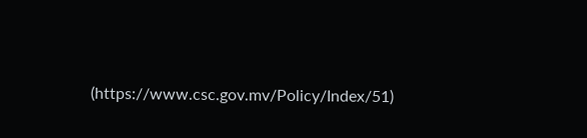(https://www.csc.gov.mv/Policy/Index/51)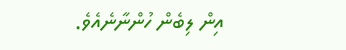އިން ލިބެން ހުންނާނެއެވެ.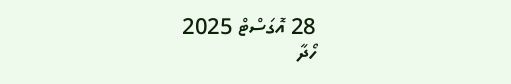28 އޮގަސްޓް 2025
ހޯދާ